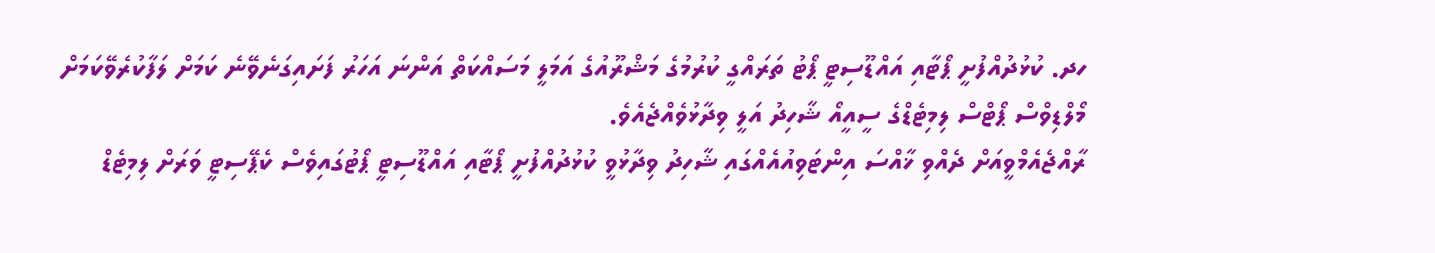ހދ. ކުޅުދުއްފުށީ ޕޯޓާއި އައްޑޫސިޓީ ޕޯޓު ތަރައްގީ ކުރުމުގެ މަޝްރޫއުގެ އަމަލީ މަސައްކަތް އަންނަ އަހަރު ފަށައިގަނެވޭނެ ކަމަށް ލަފާކުރެވޭކަމަށް މޯލްޑިވްސް ޕޯޓްސް ލިމިޓެޑްގެ ސީއީއޯ ޝާހިދު އަލީ ވިދާޅުވެއްޖެއެވެ.
ރާއްޖެއެމްވީއަށް ދެއްވި ޚާއްސަ އިންޓަވިއުއެއްގައި ޝާހިދު ވިދާޅުވީ ކުޅުދުއްފުށީ ޕޯޓާއި އައްޑޫސިޓީ ޕޯޓުގައިވެސް ކެޕޭސިޓީ ވަރަށް ލިމިޓެޑް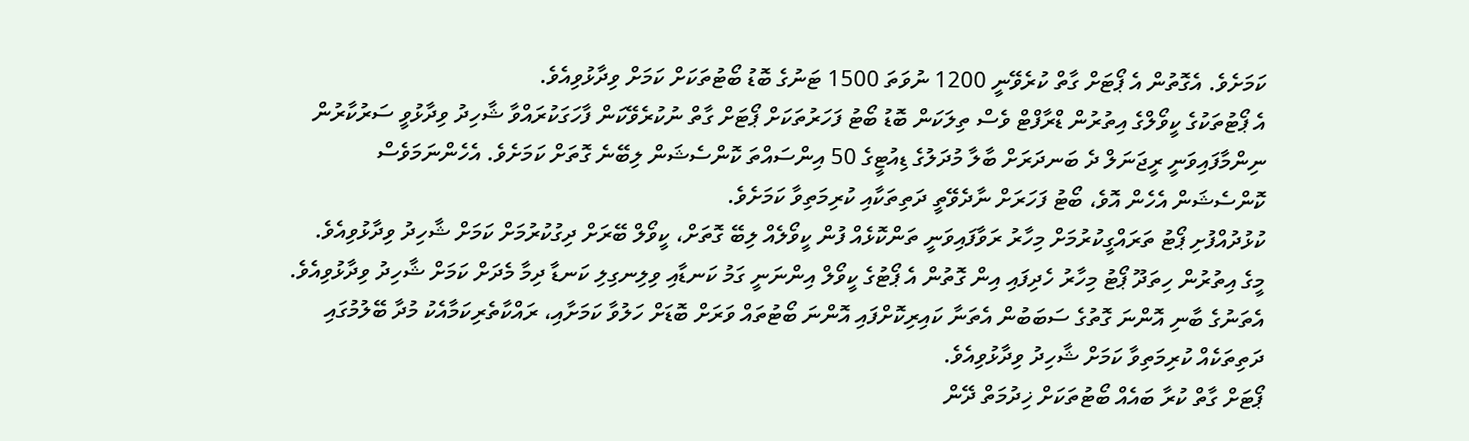ކަމަށެވެ. އެގޮތުން އެ ޕޯޓަށް ގާތް ކުރެވޭނީ 1200 ނުވަތަ 1500 ޓަނުގެ ބޮޑު ބޯޓުތަކަށް ކަމަށް ވިދާޅުވިއެވެ.
އެ ޕޯޓުތަކުގެ ކީވޯލްގެ އިތުރުން ޑްރާފްޓް ވެސް ތިލަކަން ބޮޑު ބޯޓު ފަހަރުތަކަށް ޕޯޓަށް ގާތް ނުކުރެވޭކަން ފާހަގަކުރައްވާ ޝާހިދު ވިދާޅުވީ ސަރުކާރުން ނިންމާފައިވަނީ ރީޖަނަލް ދެ ބަނދަރަށް ބާލާ މުދަލުގެ ޑިއުޓީގެ 50 އިންސައްތަ ކޮންސެޝަން ލިބޭނެ ގޮތަށް ކަމަށެވެ. އެހެންނަމަވެސް ކޮންސެޝަން އެހެން އޮވެ، ބޯޓު ފަހަރަށް ނާދެވޭތީ ދަތިތަކާއި ކުރިމަތިވާ ކަމަށެވެ.
ކުޅުދުއްފުށި ޕޯޓު ތަރައްގީކުރުމަށް މިހާރު ރަވާފައިވަނީ ތަންކޮޅެއް ފުން ކީވޯލެއް ލިބޭ ގޮތަށް، ކީވޯލް ބޭރަށް ދިގުކުރުމަށް ކަމަށް ޝާހިދު ވިދާޅުވިއެވެ.
މީގެ އިތުރުން ހިތަދޫ ޕޯޓު މިހާރު ހެދިފައި އިން ގޮތުން އެ ޕޯޓުގެ ކީވޯލް އިންނަނީ ގަމު ކަނޑާއި ވިލިނގިލި ކަނޑާ ދިމާ މެދަށް ކަމަށް ޝާހިދު ވިދާޅުވިއެވެ. އެތަނުގެ ބާނި އޮންނަ ގޮތުގެ ސަބަބުން އެތަނާ ކައިރިކޮށްފައި އޮންނަ ބޯޓުތައް ވަރަށް ބޮޑަށް ހަލުވާ ކަމަށާއި، ރައްކާތެރިކަމާއެކު މުދާ ބޭލުމުގައި ދަތިތަކެއް ކުރިމަތިވާ ކަމަށް ޝާހިދު ވިދާޅުވިއެވެ.
ޕޯޓަށް ގާތް ކުރާ ބައެއް ބޯޓުތަކަށް ޚިދުމަތް ދޭން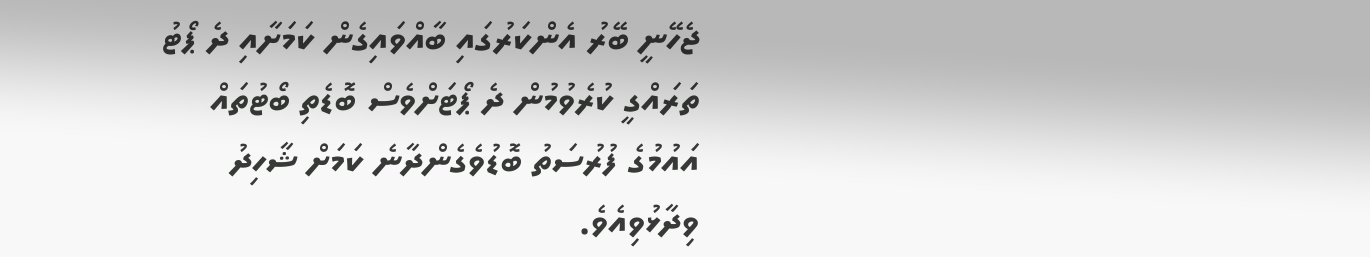ޖެހޭނީ ބޭރު އެންކަރުގައި ބާއްވައިގެން ކަމަށާއި ދެ ޕޯޓު ތަރައްގީ ކުރެވުމުން ދެ ޕޯޓަށްވެސް ބޮޑެތި ބޯޓުތައް އައުމުގެ ފުރުސަތު ބޮޑުވެގެންދާނެ ކަމަށް ޝާހިދު ވިދާޅުވިއެވެ.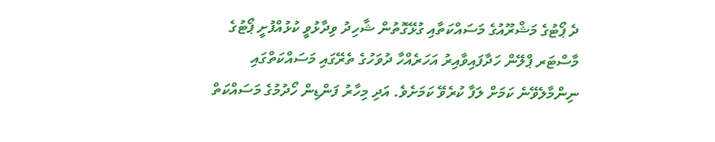ދެ ޕޯޓުގެ މަޝްރޫއުގެ މަސައްކަތާއި ގުޅޭގޮތުން ޝާހިދު ވިދާޅުވީ ކުޅުއްފުށީ ޕޯޓުގެ މާސްޓަރ ޕްލޭން ހަދާފައިވާއިރު އަހަރެއްހާ ދުވަހުގެ ތެރޭގައި މަސައްކަތްގައި ނިންމާލެވޭނެ ކަމަށް ލަފާ ކުރެވޭ ކަމަށެވެ. އަދި މިހާރު ފަންޑިން ހޯދުމުގެ މަސައްކަތް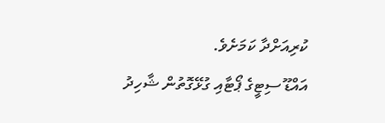ކުރިއަށްދާ ކަމަށެވެ.
އައްޑޫ ސިޓީގެ ޕޯޓާއި ގުޅޭގޮތުން ޝާހިދު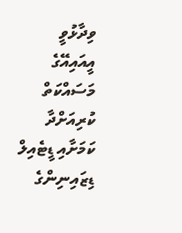ވިދާޅުވީ އީއައިއޭގެ މަސައްކަތް ކުރިއަށްދާ ކަމަށާއި ޑީޓެއިލް ޑިޒައިނިންގެ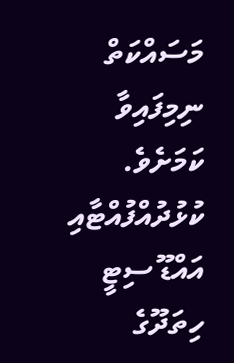މަސައްކަތް ނިމިފައިވާ ކަމަށެވެ.
ކުޅުދުއްފުއްޓާއި އައްޑޫ ސިޓީ ހިތަދޫގެ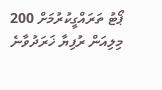ޕޯޓު ތަރައްގީކުރުމަށް 200 މިލިއަން ރުފިޔާ ޚަރަދުވާނެ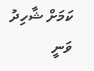ކަމަށް ޝާހިދު ވަނީ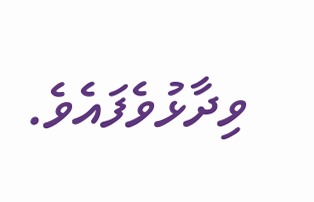ވިދާޅުވެފައެވެ.